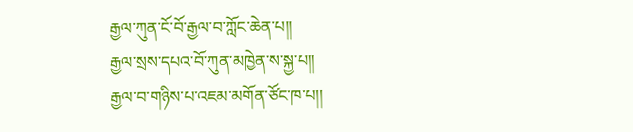རྒྱལ་ཀུན་ངོ་བོ་རྒྱལ་བ་ཀློང་ཆེན་པ།།
རྒྱལ་སྲས་དཔའ་བོ་ཀུན་མཁྱེན་ས་སྐྱ་པ།།
རྒྱལ་བ་གཉིས་པ་འཇམ་མགོན་ཙོང་ཁ་པ།།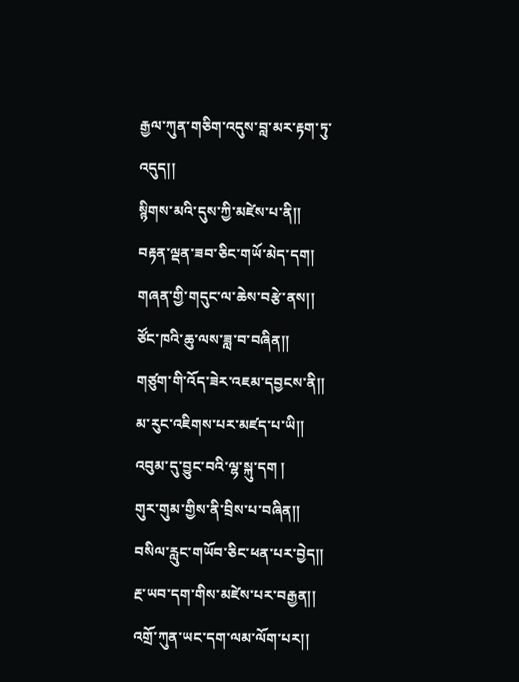རྒྱལ་ཀུན་གཅིག་འདུས་བླ་མར་རྟག་ཏུ་འདུད།།
སྙིགས་མའི་དུས་ཀྱི་མཛེས་པ་ནི།།
བརྟན་ལྡན་ཟབ་ཅིང་གཡོ་མེད་དག།
གཞན་གྱི་གདུང་ལ་ཆེས་བརྩེ་ནས།།
ཙོང་ཁའི་ཆུ་ལས་ཟླ་བ་བཞིན།།
གཙུག་གི་འོད་ཟེར་འཇམ་དབྱངས་ནི།།
མ་རུང་འཇིགས་པར་མཛད་པ་ཡི།།
འབུམ་དུ་བྱུང་བའི་ལྷ་སྐུ་དག །
གུར་གུམ་གྱིས་ནི་བྲིས་པ་བཞིན།།
བསིལ་རླུང་གཡོབ་ཅིང་ཕན་པར་བྱེད།།
རྔ་ཡབ་དག་གིས་མཛེས་པར་བརྒྱན།།
འགྲོ་ཀུན་ཡང་དག་ལམ་ལོག་པར།།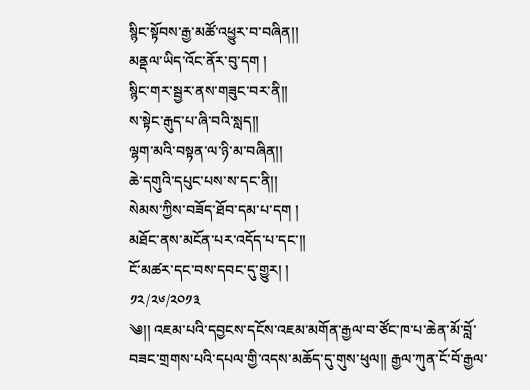སྙིང་སྟོབས་རྒྱ་མཚོ་འཕྱུར་བ་བཞིན།།
མནྡལ་ཡིད་འོང་ནོར་བུ་དག །
སྙིང་གར་སྦྱར་ནས་གཟུང་བར་ནི།།
ས་སྟེང་རྒུད་པ་ཞི་བའི་སླད།།
ལྷག་མའི་བསྟན་ལ་ཉི་མ་བཞིན།།
ཆེ་དགུའི་དཔུང་པས་ས་དང་ནི།།
སེམས་ཀྱིས་བཟོད་ཐོབ་དམ་པ་དག །
མཐོང་ནས་མངོན་པར་འདོད་པ་དང་།།
ངོ་མཚར་དང་བས་དབང་དུ་གྱུར། །
༡༢/༢༦/༢༠༡༣
༄།། འཇམ་པའི་དབྱངས་དངོས་འཇམ་མགོན་རྒྱལ་བ་ཙོང་ཁ་པ་ཆེན་མོ་བློ་བཟང་གྲགས་པའི་དཔལ་གྱི་འདས་མཆོད་དུ་གུས་ཕུལ།། རྒྱལ་ཀུན་ངོ་བོ་རྒྱལ་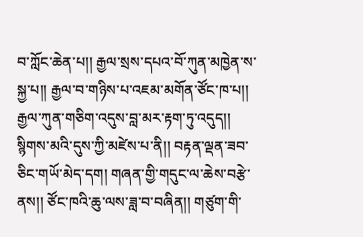བ་ཀློང་ཆེན་པ།། རྒྱལ་སྲས་དཔའ་བོ་ཀུན་མཁྱེན་ས་སྐྱ་པ།། རྒྱལ་བ་གཉིས་པ་འཇམ་མགོན་ཙོང་ཁ་པ།། རྒྱལ་ཀུན་གཅིག་འདུས་བླ་མར་རྟག་ཏུ་འདུད།། སྙིགས་མའི་དུས་ཀྱི་མཛེས་པ་ནི།། བརྟན་ལྡན་ཟབ་ཅིང་གཡོ་མེད་དག། གཞན་གྱི་གདུང་ལ་ཆེས་བརྩེ་ནས།། ཙོང་ཁའི་ཆུ་ལས་ཟླ་བ་བཞིན།། གཙུག་གི་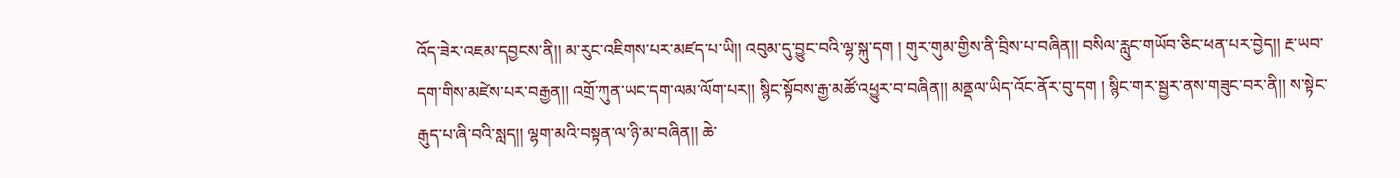འོད་ཟེར་འཇམ་དབྱངས་ནི།། མ་རུང་འཇིགས་པར་མཛད་པ་ཡི།། འབུམ་དུ་བྱུང་བའི་ལྷ་སྐུ་དག ། གུར་གུམ་གྱིས་ནི་བྲིས་པ་བཞིན།། བསིལ་རླུང་གཡོབ་ཅིང་ཕན་པར་བྱེད།། རྔ་ཡབ་དག་གིས་མཛེས་པར་བརྒྱན།། འགྲོ་ཀུན་ཡང་དག་ལམ་ལོག་པར།། སྙིང་སྟོབས་རྒྱ་མཚོ་འཕྱུར་བ་བཞིན།། མནྡལ་ཡིད་འོང་ནོར་བུ་དག ། སྙིང་གར་སྦྱར་ནས་གཟུང་བར་ནི།། ས་སྟེང་རྒུད་པ་ཞི་བའི་སླད།། ལྷག་མའི་བསྟན་ལ་ཉི་མ་བཞིན།། ཆེ་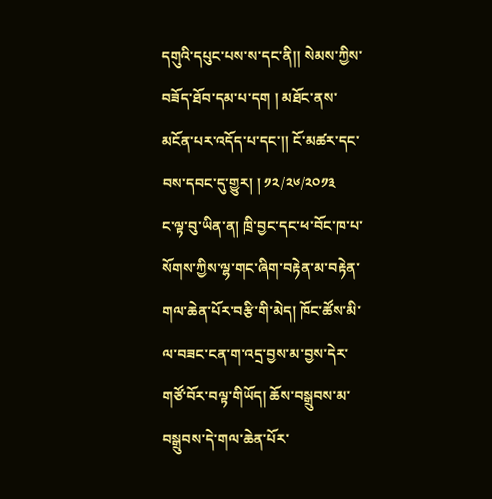དགུའི་དཔུང་པས་ས་དང་ནི།། སེམས་ཀྱིས་བཟོད་ཐོབ་དམ་པ་དག ། མཐོང་ནས་མངོན་པར་འདོད་པ་དང་།། ངོ་མཚར་དང་བས་དབང་དུ་གྱུར། ། ༡༢/༢༦/༢༠༡༣
ང་ལྟ་བུ་ཡིན་ན། ཁྲི་བྱང་དང་ཕ་བོང་ཁ་པ་སོགས་ཀྱིས་ལྷ་གང་ཞིག་བརྟེན་མ་བརྟེན་གལ་ཆེན་པོར་བརྩི་གི་མེད། ཁོང་ཚོས་མི་ལ་བཟང་ངན་ག་འདྲ་བྱས་མ་བྱས་དེར་གཙོ་བོར་བལྟ་གིཡོད། ཆོས་བསྒྲུབས་མ་བསྒྲུབས་དེ་གལ་ཆེན་པོར་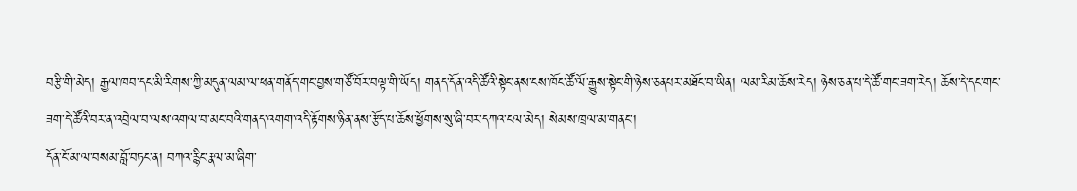བརྩི་གི་མེད། རྒྱལ་ཁབ་དང་མི་རིགས་ཀྱི་མདུན་ལམ་ལ་ཕན་གནོད་གང་བྱས་གཙོ་བོར་བལྟ་གི་ཡོད། གནད་དོན་འདི་ཚོའི་སྟེང་ནས་ངས་ཁོང་ཚོ་ལོ་རྒྱུས་སྟེང་གི་ཉེས་ཅནཔར་མཐོང་བ་ཡིན། ལམ་རིམ་ཆོས་རེད། ཉེས་ཅན་པ་དེ་ཚོ་གང་ཟག་རེད། ཆོས་དེ་དང་གང་ཟག་དེ་ཚོའི་བར་ན་འབྲེལ་བ་ལས་འགལ་བ་མང་བའི་གནད་འགག་འདི་རྟོགས་ཉིན་ནས་རྩོད་པ་ཆོས་ཕྱོགས་སུ་ཞི་བར་དཀའ་ངལ་མེད། སེམས་ཁྲལ་མ་གནང་།
དོན་ངོ་མ་ལ་བསམ་བློ་བཏང་ན། བཀའ་རྙིང་རྣལ་མ་ཞིག་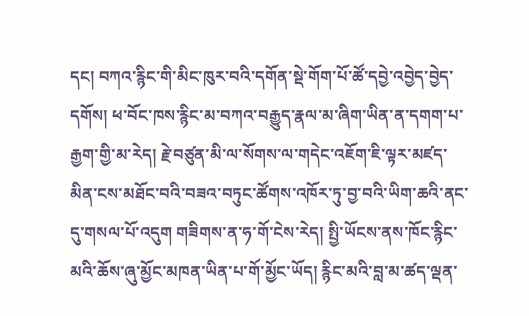དང། བཀའ་རྙིང་གི་མིང་ཁུར་བའི་དགོན་སྡེ་གོག་པོ་ཚོ་དབྱེ་འབྱེད་བྱེད་དགོས། ཕ་བོང་ཁས་རྙིང་མ་བཀའ་བརྒྱུད་རྣལ་མ་ཞིག་ཡིན་ན་དགག་པ་རྒྱག་གྱི་མ་རེད། རྗེ་བཙུན་མི་ལ་སོགས་ལ་གདེང་འཇོག་ཇི་ལྟར་མཛད་མིན་ངས་མཐོང་བའི་བཟའ་བཏུང་ཚོགས་འཁོར་ཏུ་བྱ་བའི་ཡིག་ཆའི་ནང་དུ་གསལ་པོ་འདུག གཟིགས་ན་ཧ་གོ་ངེས་རེད། སྤྱི་ཡོངས་ནས་ཁོང་རྙིང་མའི་ཆོས་ཞུ་མྱོང་མཁན་ཡིན་པ་གོ་མྱོང་ཡོད། རྙིང་མའི་བླ་མ་ཚད་ལྡན་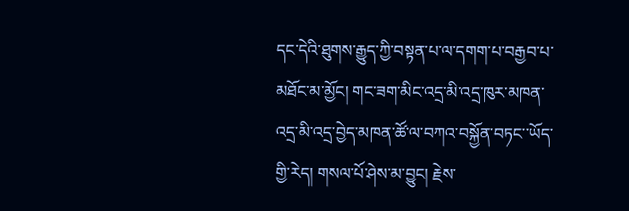དང་དེའི་ཐུགས་རྒྱུད་ཀྱི་བསྟན་པ་ལ་དགག་པ་བརྒྱབ་པ་མཐོང་མ་མྱོང། གང་ཟག་མིང་འདྲ་མི་འདྲ་ཁུར་མཁན་འདྲ་མི་འདྲ་བྱེད་མཁན་ཚོ་ལ་བཀའ་བསྐྱོན་བཏང་་ཡོད་གྱི་རེད། གསལ་པོ་ཤེས་མ་བྱུང། རྗེས་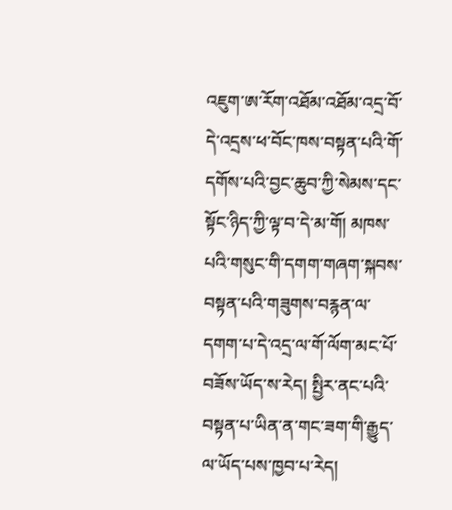འཇུག་ཨ་རོག་འཐོམ་འཐོམ་འདྲ་བོ་དེ་འདྲས་ཕ་བོང་ཁས་བསྟན་པའི་གོ་དགོས་པའི་བྱང་ཆུབ་ཀྱི་སེམས་དང་སྟོང་ཉིད་ཀྱི་ལྟ་བ་དེ་མ་གོ། མཁས་པའི་གསུང་གི་དགག་གཞག་སྐབས་བསྟན་པའི་གཟུགས་བརྙན་ལ་དགག་པ་དེ་འདྲ་ལ་གོ་ལོག་མང་པོ་བཟོས་ཡོད་ས་རེད། སྤྱིར་ནང་པའི་བསྟན་པ་ཡིན་ན་གང་ཟག་གི་རྒྱུད་ལ་ཡོད་པས་ཁྱབ་པ་རེད།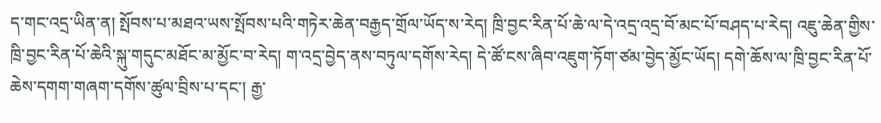ད་གང་འདྲ་ཡིན་ན། སྤོབས་པ་མཐའ་ཡས་སྤོབས་པའི་གཏེར་ཆེན་བརྒྱད་གྲོལ་ཡོད་ས་རེད། ཁྲི་བྱང་རིན་པོ་ཆེ་ལ་དེ་འདྲ་འདྲ་བོ་མང་པོ་བཤད་པ་རེད། འཇུ་ཆེན་གྱིས་ཁྲི་བྱང་རིན་པོ་ཆེའི་སྐུ་གདུང་མཐོང་མ་མྱོང་བ་རེད། ག་འདྲ་བྱེད་ནས་བཏུལ་དགོས་རེད། དེ་ཚོ་ངས་ཞིབ་འཇུག་ཏོག་ཙམ་བྱེད་མྱོང་ཡོད། དགེ་ཆོས་ལ་ཁྲི་བྱང་རིན་པོ་ཆེས་དགག་གཞག་དགོས་ཚུལ་བྲིས་པ་དང་། རྒྱ་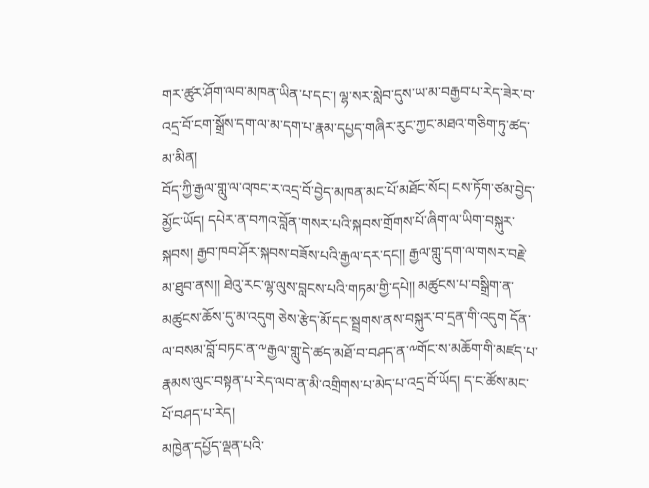གར་ཚུར་ཤོག་ལབ་མཁན་ཡིན་པ་དང་། ལྷ་སར་སླེབ་དུས་ཡ་མ་བརྒྱབ་པ་རེད་ཟེར་བ་འདྲ་བོ་ངག་སྒྲོས་དག་ལ་མ་དག་པ་རྣམ་དཔྱད་གཞིར་རུང་ཀྱང་མཐའ་གཅིག་ཏུ་ཚད་མ་མིན།
བོད་ཀྱི་རྒྱལ་གླུ་ལ་འཁང་ར་འདྲ་བོ་བྱེད་མཁན་མང་པོ་མཐོང་སོང། ངས་ཏོག་ཙམ་བྱེད་མྱོང་ཡོད། དཔེར་ན་བཀའ་བློན་གསར་པའི་སྐབས་གྲོགས་པོ་ཞིག་ལ་ཡིག་བསྐུར་སྐབས། རྒྱབ་ཁབ་ཤོར་སྐབས་བཟོས་པའི་རྒྱལ་དར་དང།། རྒྱལ་གླུ་དག་ལ་གསར་བརྗེ་མ་ཐུབ་ནས།། ཐེའུ་རང་ལྷ་ལུས་བླངས་པའི་གཏམ་གྱི་དཔེ།། མཚུངས་པ་བསྒྲིག་ན་མཚུངས་ཆོས་དུ་མ་འདུག ཅེས་རྩེད་མོ་དང་སྦྲགས་ནས་བསྐུར་བ་དྲན་གི་འདུག དོན་ལ་བསམ་བློ་བཏང་ན་༸རྒྱལ་གླུ་དེ་ཚད་མཐོ་བ་བཤད་ན་༸གོང་ས་མཆོག་གི་མཛད་པ་རྣམས་ལུང་བསྟན་པ་རེད་ལབ་ན་མི་འགྲིགས་པ་མེད་པ་འདྲ་བོ་ཡོད། ད་ང་ཚོས་མང་པོ་བཤད་པ་རེད།
མཁྱེན་དཔྱོད་ལྡན་པའི་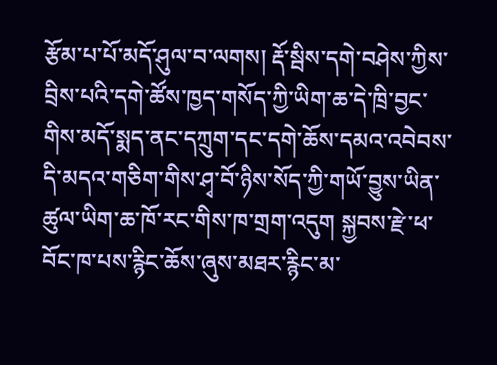རྩོམ་པ་པོ་མདོ་ཤུལ་བ་ལགས། རྡོ་སྦིས་དགེ་བཤེས་ཀྱིས་བྲིས་པའི་དགེ་ཚོས་ཁྱད་གསོད་ཀྱི་ཡིག་ཆ་དེ་ཁྲི་བྱང་གིས་མདོ་སྨད་ནང་དཀྲུག་དང་དགེ་ཆོས་དམའ་འབེབས་དི་མདའ་གཅིག་གིས་ཤྭ་བོ་ཉིས་སོད་ཀྱི་གཡོ་བྱུས་ཡིན་ཚུལ་ཡིག་ཆ་ཁོ་རང་གིས་ཁ་གྲག་འདུག སྐྱབས་རྫེ་ཕ་བོང་ཁ་པས་རྙིང་ཆོས་ཞུས་མཐར་རྙིང་མ་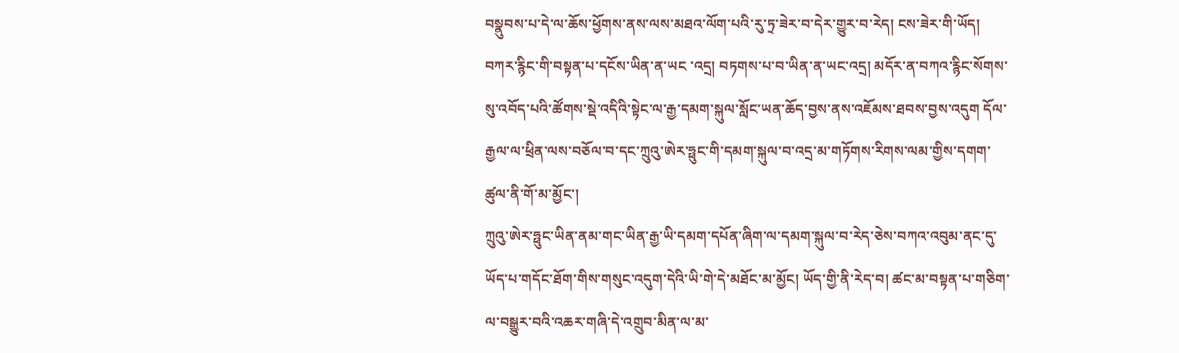བསྣུབས་པ་དེ་ལ་ཆོས་ཕྱོགས་ནས་ལས་མཐའ་ལོག་པའི་རུ་ཏྲ་ཟེར་བ་དེར་གྱུར་བ་རེད། ངས་ཟེར་གི་ཡོད། བཀར་རྙིང་གི་བསྟན་པ་དངོས་ཡིན་ན་ཡང ་འདྲ། བཏགས་པ་བ་ཡིན་ན་ཡང་འདྲ། མདོར་ན་བཀའ་རྙིང་སོགས་སུ་འབོད་པའི་ཚོགས་སྡེ་འདིའི་སྟེང་ལ་རྒྱ་དམག་སྐུལ་སློང་ཡན་ཆོད་བྱས་ནས་འཇོམས་ཐབས་བྱས་འདུག དོལ་རྒྱལ་ལ་ཕྲིན་ལས་བཅོལ་བ་དང་ཀྲུའུ་ཨེར་ཧྥུང་གི་དམག་སྐུལ་བ་འདྲ་མ་གཏོགས་རིགས་ལམ་གྱིས་དགག་ཚུལ་ནི་གོ་མ་མྱོང་།
ཀྲུའུ་ཨེར་ཧྥུང་ཡིན་ནམ་གང་ཡིན་རྒྱ་ཡི་དམག་དཔོན་ཞིག་ལ་དམག་སྐུལ་བ་རེད་ཅེས་བཀའ་འབུམ་ནང་དུ་ཡོད་པ་གདོང་ཐོག་གིས་གསུང་འདུག་དེའི་ཡི་གེ་དེ་མཐོང་མ་མྱོང། ཡོད་གྱི་ནི་རེད་བ། ཚང་མ་བསྟན་པ་གཅིག་ལ་བསྒྱུར་བའི་འཆར་གཞི་དེ་འགྲུབ་མིན་ལ་མ་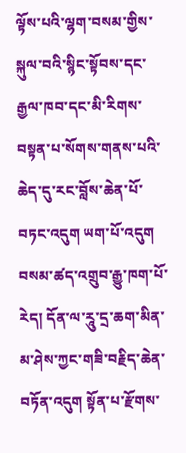ལྟོས་པའི་ལྷག་བསམ་གྱིས་སྐུལ་བའི་སྙིང་སྟོབས་དང་རྒྱལ་ཁབ་དང་མི་རིགས་བསྟན་པ་སོགས་གནས་པའི་ཆེད་དུ་རང་བློས་ཆེན་པོ་བཏང་འདུག ཡག་པོ་འདུག བསམ་ཚད་འགྲུབ་རྒྱུ་ཁག་པོ་རེད། དོན་ལ་རཱུ་དྲ་ཆག་མིན་མ་ཤེས་ཀྱང་གཟི་བརྗིད་ཆེན་བཏོན་འདུག སྟོན་པ་རྫོགས་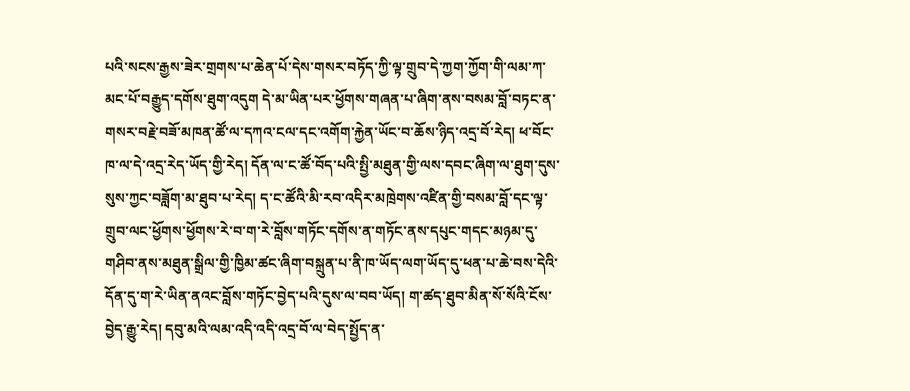པའི་སངས་རྒྱས་ཟེར་གྲགས་པ་ཆེན་པོ་དེས་གསར་བཏོད་ཀྱི་ལྟ་གྲུབ་དེ་ཀྱག་ཀྱོག་གི་ལམ་ཀ་མང་པོ་བརྒྱུད་དགོས་ཐུག་འདུག དེ་མ་ཡིན་པར་ཕྱོགས་གཞན་པ་ཞིག་ནས་བསམ་བློ་བཏང་ན་གསར་བརྗེ་བཟོ་མཁན་ཚོ་ལ་དཀའ་ངལ་དང་འགོག་རྐྱེན་ཡོང་བ་ཆོས་ཉིད་འདྲ་བོ་རེད། ཕ་བོང་ཁ་ལ་དེ་འདྲ་རེད་ཡོད་གྱི་རེད། དོན་ལ་ང་ཚོ་བོད་པའི་སྤྱི་མཐུན་གྱི་ལས་དབང་ཞིག་ལ་ཐུག་དུས་སུས་ཀྱང་བཟློག་མ་ཐུབ་པ་རེད། ད་ང་ཚོའི་མི་རབ་འདིར་མཁྲེགས་འཛིན་གྱི་བསམ་བློ་དང་ལྟ་གྲུབ་ལང་ཕྱོགས་ཕྱོགས་རེ་བ་ག་རེ་བློས་གཏོང་དགོས་ན་གཏོང་ནས་དཔུང་གདང་མཉམ་དུ་གཤིབ་ནས་མཐུན་སྒྲིལ་གྱི་ཁྱིམ་ཚང་ཞིག་བསྐྲུན་པ་ནི་ཁ་ཡོད་ལག་ཡོད་དུ་ཕན་པ་ཆེ་བས་དེའི་དོན་དུ་ག་རེ་ཡིན་ནའང་བློས་གཏོང་བྱེད་པའི་དུས་ལ་བབ་ཡོད། ག་ཚད་ཐུབ་མིན་སོ་སོའི་ངོས་བྱེད་རྒྱུ་རེད། དབུ་མའི་ལམ་འདི་འདི་འདྲ་བོ་ལ་བེད་སྤྱོད་ན་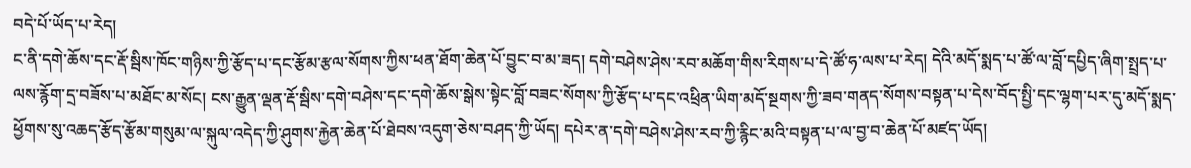བདེ་པོ་ཡོད་པ་རེད།
ང་ནི་དགེ་ཆོས་དང་རྡོ་སྦིས་ཁོང་གཉིས་ཀྱི་རྩོད་པ་དང་རྩོམ་རྩལ་སོགས་ཀྱིས་ཕན་ཐོག་ཆེན་པོ་བྱུང་བ་མ་ཟད། དགེ་བཤེས་ཤེས་རབ་མཆོག་གིས་རིགས་པ་དེ་ཚོ་ཧ་ལས་པ་རེད། དེའི་མདོ་སྨད་པ་ཚོ་ལ་བློ་དཔྱིད་ཞིག་སྤྲད་པ་ལས་རྙོག་དྲ་བཟོས་པ་མཐོང་མ་སོང། ངས་རྒྱུན་ལྡན་རྡོ་སྦིས་དགེ་བཤེས་དང་དགེ་ཆོས་སྒེས་སྟེང་བློ་བཟང་སོགས་ཀྱི་རྩོད་པ་དང་འཕྲིན་ཡིག་མདོ་སྔགས་ཀྱི་ཟབ་གནད་སོགས་བསྟན་པ་དེས་བོད་སྤྱི་དང་ལྷག་པར་དུ་མདོ་སྨད་ཕྱོགས་སུ་འཆད་རྩོད་རྩོམ་གསུམ་ལ་སྐུལ་འདེད་ཀྱི་ཤུགས་རྐྱེན་ཆེན་པོ་ཐེབས་འདུག་ཅེས་བཤད་ཀྱི་ཡོད། དཔེར་ན་དགེ་བཤེས་ཤེས་རབ་ཀྱི་རྙིང་མའི་བསྟན་པ་ལ་བྱ་བ་ཆེན་པོ་མཛད་ཡོད།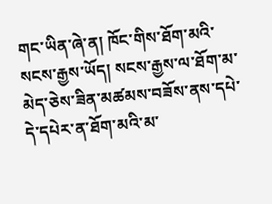གང་ཡིན་ཞེ་ན། ཁོང་གིས་ཐོག་མའི་སངས་རྒྱས་ཡོད། སངས་རྒྱས་ལ་ཐོག་མ་མེད་ཅེས་ཟིན་མཚམས་བཟོས་ནས་དཔེ་དེ་དཔེར་ན་ཐོག་མའི་མ་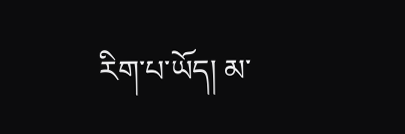རིག་པ་ཡོད། མ་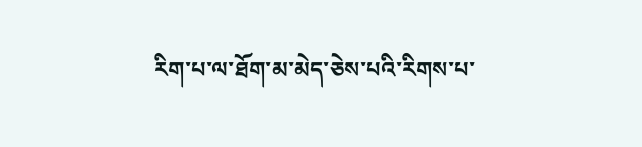རིག་པ་ལ་ཐོག་མ་མེད་ཅེས་པའི་རིགས་པ་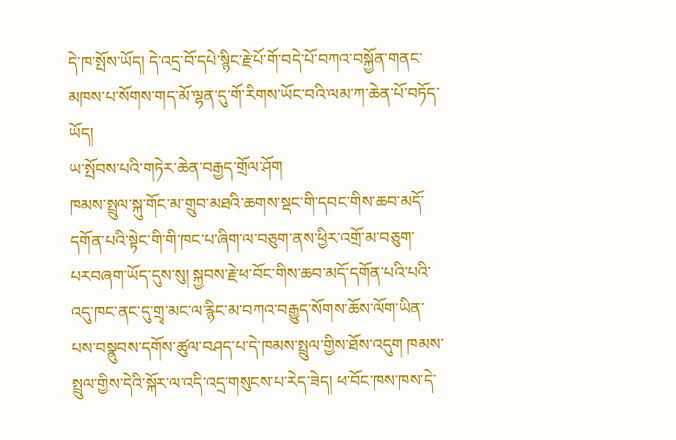དེ་ཁ་སྤོས་ཡོད། དེ་འདྲ་བོ་དཔེ་སྙིང་རྗེ་པོ་གོ་བདེ་པོ་བཀའ་བསྐྱོན་གནང་མཁས་པ་སོགས་གད་མོ་ལྷན་དུ་གོ་རིགས་ཡོང་བའི་ལམ་ཀ་ཆེན་པོ་བཏོད་ཡོད།
ཡ་སྤོབས་པའི་གཏེར་ཆེན་བརྒྱད་གྲོལ་ཤོག
ཁམས་སྤྲུལ་སྐུ་གོང་མ་གྲུབ་མཐའི་ཆགས་སྡང་གི་དབང་གིས་ཆབ་མདོ་དགོན་པའི་སྟེང་གི་གི་ཁང་པ་ཞིག་ལ་བཅུག་ནས་ཕྱིར་འགྲོ་མ་བཅུག་པརབཞག་ཡོད་དུས་སུ། སྐྱབས་རྗེ་ཕ་བོང་གིས་ཆབ་མདོ་དགོན་པའི་པའི་འདུ་ཁང་ནང་དུ་གྲྭ་མང་ལ་རྙིང་མ་བཀའ་བརྒྱུད་སོགས་ཆོས་ལོག་ཡིན་པས་བསྣུབས་དགོས་ཚུལ་བཤད་པ་དེ་ཁམས་སྤྲུལ་གྱིས་ཐོས་འདུག ཁམས་སྤྲུལ་གྱིས་དེའི་སྐོར་ལ་འདི་འདྲ་གསུངས་པ་རེད་ཟེད། ཕ་བོང་ཁས་ཁས་དེ་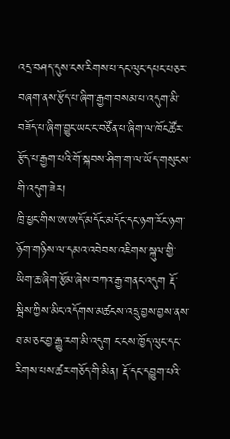འདྲ་བཤད་དུས་ངས་རིགས་པ་དང་ལུང་དཔང་པཅར་བཞག་ནས་རྩོད་པ་ཞིག་རྒྱག་བསམ་པ་འདུག་མི་བཟོད་པ་ཞིག་བྱུང་ཡང་ང་བཙོན་པ་ཞིག་ལ་ཁོངཚོར་རྩོད་པ་རྒྱག་པའི་གོ་སྐབས་ཤིག་ག་ལ་ཡོད་གསུངས་གི་འདུག་ཟེར།
ཁྲི་ཕྱང་གིས་ཨ་ཨདོ་མདོང་མདོང་དང་ཉག་རོང་ཉག་ཉོག་གཉིས་ལ་དམའ་འབེབས་འཇིགས་སྐུལ་གྱི་ཡིག་ཆ་ཞིག་རྩོམ་ཞེས་བཀའ་རྒྱ་གནང་འདུག རྡོ་སྦིས་ཀྱིས་མིང་འདོགས་མཚངས་འདྲུ་བྱས་བྱས་ནས་ཐ་མ་ཅང་བྱ་རྒྱུ་རག་མི་འདུག ང་ངས་ཁྱོད་ལུང་དང་རིགས་པས་ཚར་གཅོད་གི་མིན། རྡོ་དང་དབྱུག་པའི་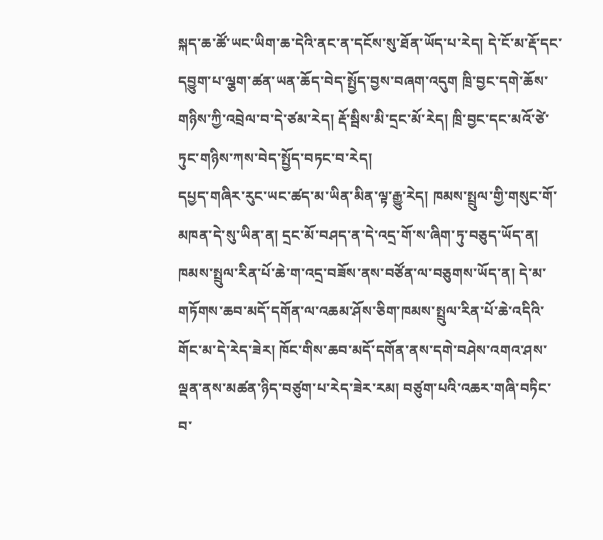སྐད་ཆ་ཚོ་ཡང་ཡིག་ཆ་དེའི་ནང་ན་དངོས་སུ་ཐོན་ཡོད་པ་རེད། དེ་ངོ་མ་རྡོ་དང་དབྱུག་པ་ལྕག་ཚན་ཡན་ཆོད་བེད་སྤྱོད་བྱས་བཞག་འདུག ཁྲི་བྱང་དགེ་ཆོས་གཉིས་ཀྱི་འབྲེལ་བ་དེ་ཙམ་རེད། རྡོ་སྦིས་མི་དྲང་མོ་རེད། ཁྲི་བྱང་དང་མའོ་ཙེ་ཏུང་གཉིས་ཀས་བེད་སྤྱོད་བཏང་བ་རེད།
དཔྱད་གཞིར་རུང་ཡང་ཚད་མ་ཡིན་མིན་ལྟ་རྒྱུ་རེད། ཁམས་སྤྲུལ་གྱི་གསུང་གོ་མཁན་དེ་སུ་ཡིན་ན། དྲང་མོ་བཤད་ན་དེ་འདྲ་གོ་ས་ཞིག་ཏུ་བཅུད་ཡོད་ན། ཁམས་སྤྲུལ་རིན་པོ་ཆེ་ག་འདྲ་བཟོས་ནས་བཙོན་ལ་བཅུགས་ཡོད་ན། དེ་མ་གཏོགས་ཆབ་མདོ་དགོན་ལ་འཆམ་ཤོས་ཅིག་ཁམས་སྤྲུལ་རིན་པོ་ཆེ་འདིའི་གོང་མ་དེ་རེད་ཟེར། ཁོང་གིས་ཆབ་མདོ་དགོན་ནས་དགེ་བཤེས་འགའ་ཤས་ལྡན་ནས་མཚན་ཉིད་བཙུག་པ་རེད་ཟེར་རམ། བཙུག་པའི་འཆར་གཞི་བཏིང་བ་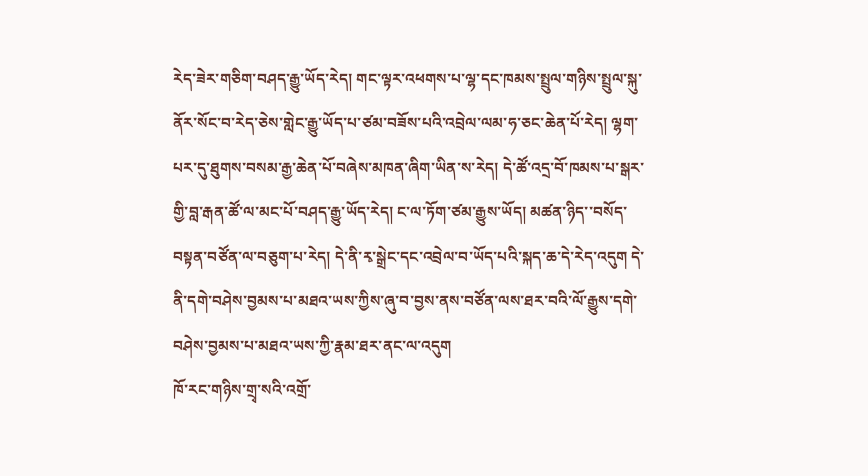རེད་ཟེར་གཅིག་བཤད་རྒྱུ་ཡོད་རེད། གང་ལྟར་འཕགས་པ་ལྷ་དང་ཁམས་སྤྲུལ་གཉིས་སྤྲུལ་སྐུ་ནོར་སོང་བ་རེད་ཅེས་གླེང་རྒྱུ་ཡོད་པ་ཙམ་བཟོས་པའི་འབྲེལ་ལམ་ཧ་ཅང་ཆེན་པོ་རེད། ལྷག་པར་དུ་ཐུགས་བསམ་རྒྱ་ཆེན་པོ་བཞེས་མཁན་ཞིག་ཡིན་ས་རེད། དེ་ཚོ་འདྲ་བོ་ཁམས་པ་སྒར་གྱི་བླ་རྒན་ཚོ་ལ་མང་པོ་བཤད་རྒྱུ་ཡོད་རེད། ང་ལ་ཏོག་ཙམ་རྒྱུས་ཡོད། མཚན་ཉིད་་བསོད་བསྟན་བཙོན་ལ་བཅུག་པ་རེད། དེ་ནི་རྭ་སྒྲེང་དང་འབྲེལ་བ་ཡོད་པའི་སྐད་ཆ་དེ་རེད་འདུག དེ་ནི་དགེ་བཤེས་བྱམས་པ་མཐའ་ཡས་ཀྱིས་ཞུ་བ་བྱས་ནས་བཙོན་ལས་ཐར་བའི་ལོ་རྒྱུས་དགེ་བཤེས་བྱམས་པ་མཐའ་ཡས་ཀྱི་རྣམ་ཐར་ནང་ལ་འདུག
ཁོ་རང་གཉིས་གྲྭ་སའི་འགྲོ་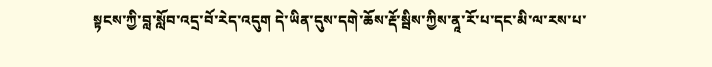སྟངས་ཀྱི་བླ་སློབ་འདྲ་བོ་རེད་འདུག དེ་ཡིན་དུས་དགེ་ཆོས་རྡོ་སྦིས་ཀྱིས་ནཱ་རོ་པ་དང་མི་ལ་རས་པ་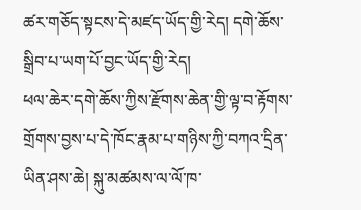ཚར་གཅོད་སྟངས་དེ་མཛད་ཡོད་གྱི་རེད། དགེ་ཆོས་སྒྲིབ་པ་ཡག་པོ་བྱང་ཡོད་གྱི་རེད།
ཕལ་ཆེར་དགེ་ཆོས་ཀྱིས་རྫོགས་ཆེན་གྱི་ལྟ་བ་རྟོགས་གྲོགས་བྱས་པ་དེ་ཁོང་རྣམ་པ་གཉིས་ཀྱི་བཀའ་དྲིན་ཡིན་ཤས་ཆེ། སྐུ་མཚམས་ལ་ལོ་ཁ་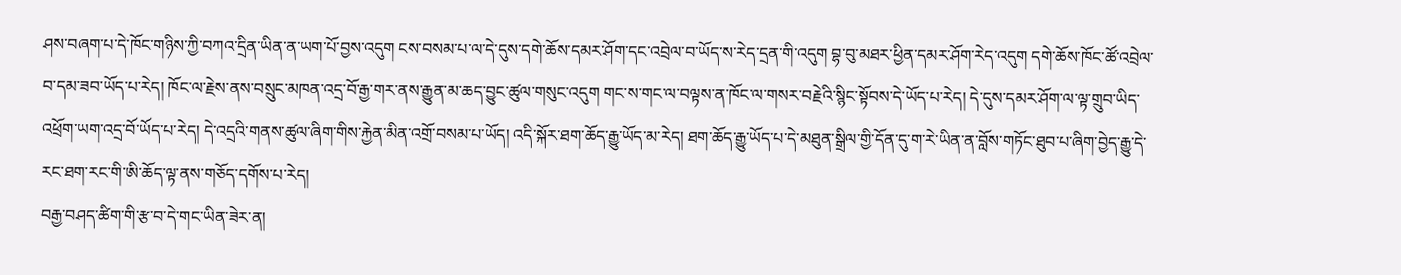ཤས་བཞག་པ་དེ་ཁོང་གཉིས་ཀྱི་བཀའ་དྲིན་ཡིན་ན་ཡག་པོ་བྱས་འདུག ངས་བསམ་པ་ལ་དེ་དུས་དགེ་ཆོས་དམར་ཤོག་དང་འབྲེལ་བ་ཡོད་ས་རེད་དྲན་གི་འདུག བྷ་བུ་མཐར་ཕྱིན་དམར་ཤོག་རེད་འདུག དགེ་ཆོས་ཁོང་ཚོ་འབྲེལ་བ་དམ་ཟབ་ཡོད་པ་རེད། ཁོང་ལ་རྗེས་ནས་བསྲུང་མཁན་འདྲ་བོ་རྒྱ་གར་ནས་རྒྱུན་མ་ཆད་བྱུང་ཚུལ་གསུང་འདུག གང་ས་གང་ལ་བལྟས་ན་ཁོང་ལ་གསར་བརྗེའི་སྙིང་སྟོབས་དེ་ཡོད་པ་རེད། དེ་དུས་དམར་ཤོག་ལ་ལྟ་གྲུབ་ཡིད་འཕྲོག་ཡག་འདྲ་བོ་ཡོད་པ་རེད། དེ་འདྲའི་གནས་ཚུལ་ཞིག་གིས་རྐྱེན་མིན་འགྲོ་བསམ་པ་ཡོད། འདི་སྐོར་ཐག་ཆོད་རྒྱུ་ཡོད་མ་རེད། ཐག་ཆོད་རྒྱུ་ཡོད་པ་དེ་མཐུན་སྒྲིལ་གྱི་དོན་དུ་ག་རེ་ཡིན་ན་བློས་གཏོང་ཐུབ་པ་ཞིག་བྱེད་རྒྱུ་དེ་རང་ཐག་རང་གི་ཨི་ཆོད་ལྟ་ནས་གཅོད་དགོས་པ་རེད།
བརྒྱ་བཤད་ཚིག་གི་རྩ་བ་དེ་གང་ཡིན་ཟེར་ན།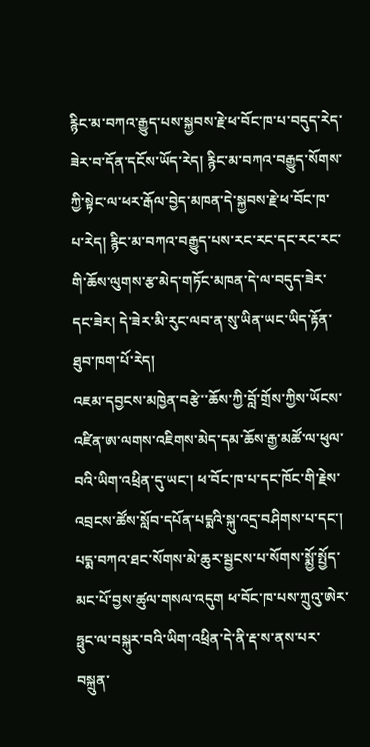རྙིང་མ་བཀའ་རྒྱུད་པས་སྐྱབས་རྗེ་ཕ་བོང་ཁ་པ་བདུད་རེད་ཟེར་བ་དོན་དངོས་ཡོད་རེད། རྙིང་མ་བཀའ་བརྒྱུད་སོགས་ཀྱི་སྟེང་ལ་ཕར་རྒོལ་བྱེད་མཁན་དེ་སྐྱབས་རྗེ་ཕ་བོང་ཁ་པ་རེད། རྙིང་མ་བཀའ་བརྒྱུད་པས་རང་རང་དང་རང་རང་གི་ཆོས་ལུགས་རྩ་མེད་གཏོང་མཁན་དེ་ལ་བདུད་ཟེར་དང་ཟེར། དེ་ཟེར་མི་རུང་ལབ་ན་སུ་ཡིན་ཡང་ཡིད་རྟོན་ཐུབ་ཁག་པོ་རེད།
འཇམ་དབྱངས་མཁྱེན་བརྩེ་་ཆོས་ཀྱི་བློ་གྲོས་ཀྱིས་ཡོངས་འཛིན་ཨ་ལགས་འཇིགས་མེད་དམ་ཆོས་རྒྱ་མཚོ་ལ་ཕུལ་བའི་ཡིག་འཕྲིན་དུ་ཡང་། ཕ་བོང་ཁ་པ་དང་ཁོང་གི་རྗེས་འབྲངས་ཚོས་སློབ་དཔོན་པདྨའི་སྐུ་འདྲ་བཤིགས་པ་དང་། པདྨ་བཀའ་ཐང་སོགས་མེ་ཆུར་སྦྱངས་པ་སོགས་སྨྱོ་སྤྱོད་མང་པོ་བྱས་ཚུལ་གསལ་འདུག ཕ་བོང་ཁ་པས་ཀྲུའུ་ཨེར་ཧྥུང་ལ་བསྐུར་བའི་ཡིག་འཕྲིན་དེ་ནི་རྡ་ས་ནས་པར་བསྐྲུན་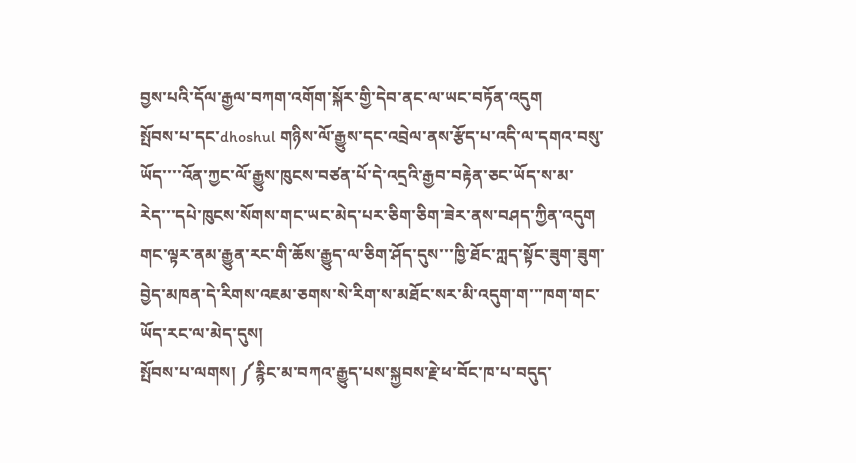བྱས་པའི་དོལ་རྒྱལ་བཀག་འགོག་སྐོར་གྱི་དེབ་ནང་ལ་ཡང་བཏོན་འདུག
སྤོབས་པ་དང་dhoshul གཉིས་ལོ་རྒྱུས་དང་འབྲེལ་ནས་རྩོད་པ་འདི་ལ་དགའ་བསུ་ཡོད་་་་འོན་ཀྱང་ལོ་རྒྱུས་ཁུངས་བཙན་པོ་དེ་འདྲའི་རྒྱབ་བརྟེན་ཅང་ཡོད་ས་མ་རེད་་་དཔེ་ཁུངས་སོགས་གང་ཡང་མེད་པར་ཅིག་ཅིག་ཟེར་ནས་བཤད་ཀྱིན་འདུག གང་ལྟར་ནམ་རྒྱུན་རང་གི་ཆོས་རྒྱུད་ལ་ཅིག་ཤོད་དུས་་་ཁྱི་ཐོང་ཀླད་སྟོང་ཟུག་ཟུག་བྱེད་མཁན་དེ་རིགས་འཇམ་ཅགས་སེ་རིག་ས་མཐོང་སར་མི་འདུག་ག་་་ཁག་གང་ཡོད་རང་ལ་མེད་དུས།
སྤོབས་པ་ལགས། ༼རྙིང་མ་བཀའ་རྒྱུད་པས་སྐྱབས་རྗེ་ཕ་བོང་ཁ་པ་བདུད་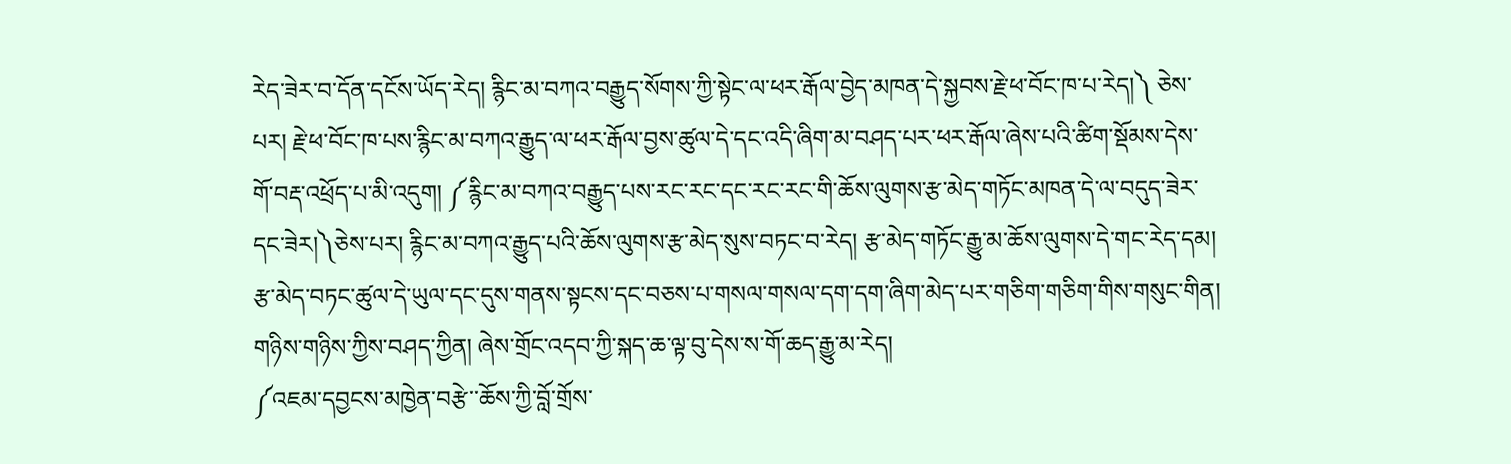རེད་ཟེར་བ་དོན་དངོས་ཡོད་རེད། རྙིང་མ་བཀའ་བརྒྱུད་སོགས་ཀྱི་སྟེང་ལ་ཕར་རྒོལ་བྱེད་མཁན་དེ་སྐྱབས་རྗེ་ཕ་བོང་ཁ་པ་རེད།༽ ཅེས་པར། རྗེ་ཕ་བོང་ཁ་པས་རྙིང་མ་བཀའ་རྒྱུད་ལ་ཕར་རྒོལ་བྱས་ཚུལ་དེ་དང་འདི་ཞིག་མ་བཤད་པར་ཕར་རྒོལ་ཞེས་པའི་ཚིག་སྡོམས་དེས་གོ་བརྡ་འཕྲོད་པ་མི་འདུག། ༼རྙིང་མ་བཀའ་བརྒྱུད་པས་རང་རང་དང་རང་རང་གི་ཆོས་ལུགས་རྩ་མེད་གཏོང་མཁན་དེ་ལ་བདུད་ཟེར་དང་ཟེར།༽ཅེས་པར། རྙིང་མ་བཀའ་རྒྱུད་པའི་ཆོས་ལུགས་རྩ་མེད་སུས་བཏང་བ་རེད། རྩ་མེད་གཏོང་རྒྱུ་མ་ཆོས་ལུགས་དེ་གང་རེད་དམ། རྩ་མེད་བཏང་ཚུལ་དེ་ཡུལ་དང་དུས་གནས་སྟངས་དང་བཅས་པ་གསལ་གསལ་དག་དག་ཞིག་མེད་པར་གཅིག་གཅིག་གིས་གསུང་གིན། གཉིས་གཉིས་ཀྱིས་བཤད་ཀྱིན། ཞེས་གྲོང་འདབ་ཀྱི་སྐད་ཆ་ལྟ་བུ་དེས་ས་གོ་ཆད་རྒྱུ་མ་རེད།
༼འཇམ་དབྱངས་མཁྱེན་བརྩེ་་ཆོས་ཀྱི་བློ་གྲོས་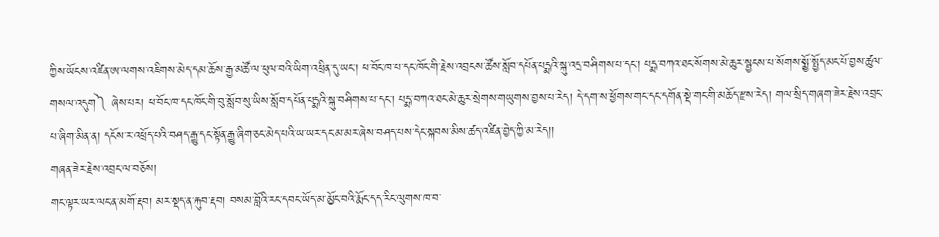ཀྱིས་ཡོངས་འཛིན་ཨ་ལགས་འཇིགས་མེད་དམ་ཆོས་རྒྱ་མཚོ་ལ་ཕུལ་བའི་ཡིག་འཕྲིན་དུ་ཡང་། ཕ་བོང་ཁ་པ་དང་ཁོང་གི་རྗེས་འབྲངས་ཚོས་སློབ་དཔོན་པདྨའི་སྐུ་འདྲ་བཤིགས་པ་དང་། པདྨ་བཀའ་ཐང་སོགས་མེ་ཆུར་སྦྱངས་པ་སོགས་སྨྱོ་སྤྱོད་མང་པོ་བྱས་ཚུལ་གསལ་འདུག༽ ཞེས་པར། ཕ་བོང་ཁ་དང་ཁོང་གི་བུ་སློབ་སུ་ཡིས་སློབ་དཔོན་པདྨའི་སྐུ་བཤིགས་པ་དང་། པདྨ་བཀའ་ཐང་མེ་ཆུར་སྲེགས་གཡུགས་བྱས་པ་རེད། དེ་དག་ས་ཕྱོགས་གང་དང་དགོན་སྡེ་གང་གི་མཆོད་རྫས་རེད། གལ་སྲིད་གཞག་ཟེར་རྗེས་འབྲང་པ་ཞིག་མིན་ན། དངོས་ར་འཕྲོད་པའི་བཤད་རྒྱུ་དང་སྟོན་རྒྱུ་ཞིག་ཅང་མེད་པའི་ཡ་ཡར་དང་མ་མར་ཞེས་བཤད་པས་དེང་སྐབས་མིས་ཚད་འཛིན་བྱེད་ཀྱི་མ་རེད།།
གཞན་ཟེར་རྗེས་འབྲང་ལ་བཅོས།
གང་ལྟར་ཡར་ལང་ན་མགོ་རྡབ། མར་སྡད་ན་རྐུབ་རྡབ། བསམ་བློའི་རང་དབང་ཡོད་མ་མྱོང་བའི་རྨོང་དད་རིང་ལུགས་ཁ་བ་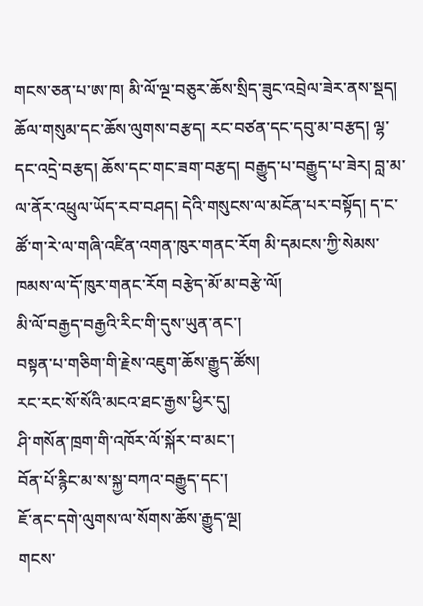གངས་ཅན་པ་ཨ་ཁ། མི་ལོ་ལྔ་བཅུར་ཆོས་སྲིད་ཟུང་འབྲེལ་ཟེར་ནས་སྡད། ཆོལ་གསུམ་དང་ཆོས་ལུགས་བརྩད། རང་བཙན་དང་དབུ་མ་བརྩད། ལྷ་དང་འདྲེ་བརྩད། ཆོས་དང་གང་ཟག་བརྩད། བརྒྱུད་པ་བརྒྱུད་པ་ཟེར། བླ་མ་ལ་ནོར་འཕྲུལ་ཡོད་རབ་བཤད། དེའི་གསུངས་ལ་མངོན་པར་བསྟོད། ད་ང་ཚོ་ག་རེ་ལ་གཞི་འཛིན་འགན་ཁུར་གནང་རོག མི་དམངས་ཀྱི་སེམས་ཁམས་ལ་དོ་ཁུར་གནང་རོག བརྩེད་མོ་མ་བརྩེ་ལོ།
མི་ལོ་བརྒྱད་བརྒྱའི་རིང་གི་དུས་ཡུན་ནང་།
བསྟན་པ་གཅིག་གི་རྗེས་འཇུག་ཆོས་རྒྱུད་ཚོས།
རང་རང་སོ་སོའི་མངའ་ཐང་རྒྱས་ཕྱིར་དུ།
ཤི་གསོན་ཁྲག་གི་འཁོར་ལོ་སྐོར་བ་མང་།
བོན་པོ་རྙིང་མ་ས་སྐྱ་བཀའ་བརྒྱུད་དང་།
ཇོ་ནང་དགེ་ལུགས་ལ་སོགས་ཆོས་རྒྱུད་ལྔ།
གངས་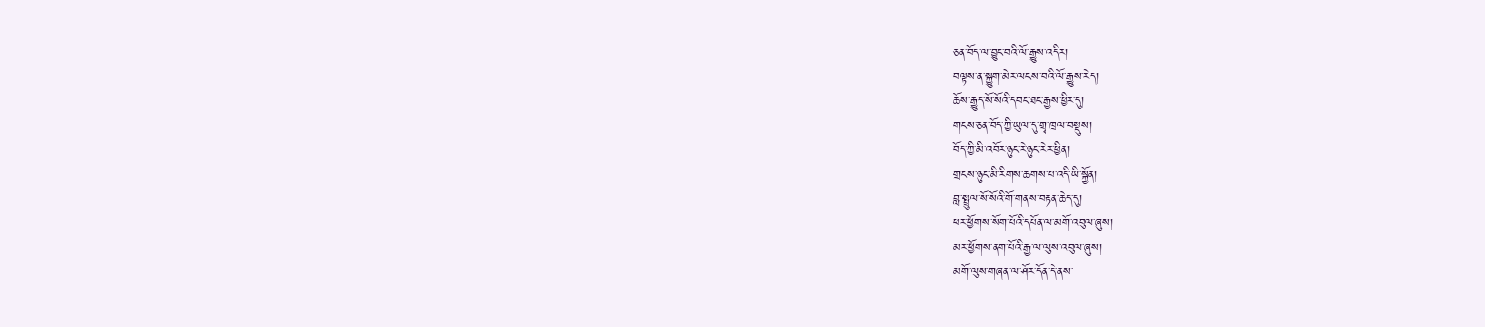ཅན་བོད་ལ་བྱུང་བའི་ལོ་རྒྱུས་འདིར།
བལྟས་ན་སྐྱུག་མེར་ལངས་བའི་ལོ་རྒྱུས་རེད།
ཆོས་རྒྱུད་སོ་སོའི་དབང་ཐང་རྒྱས་ཕྱིར་དུ།
གངས་ཅན་བོད་ཀྱི་ཡུལ་དུ་གྲྭ་ཁྲལ་བསྡུས།
བོད་ཀྱི་མི་འབོར་ཉུང་རེ་ཉུང་རེར་ཕྱིན།
གྲངས་ཉུང་མི་རིགས་ཆགས་པ་འདི་ཡི་སྐྱོན།
བླ་སྤྲུལ་སོ་སོའི་གོ་གནས་བརྟན་ཆེད་དུ།
ཕར་ཕྱོགས་སོག་པོའི་དཔོན་ལ་མགོ་འབུལ་ཞུས།
མར་ཕྱོགས་ནག་པོའི་རྒྱ་ལ་ལུས་འབུལ་ཞུས།
མགོ་ལུས་གཞན་ལ་ཤོར་དོན་དེ་ནས་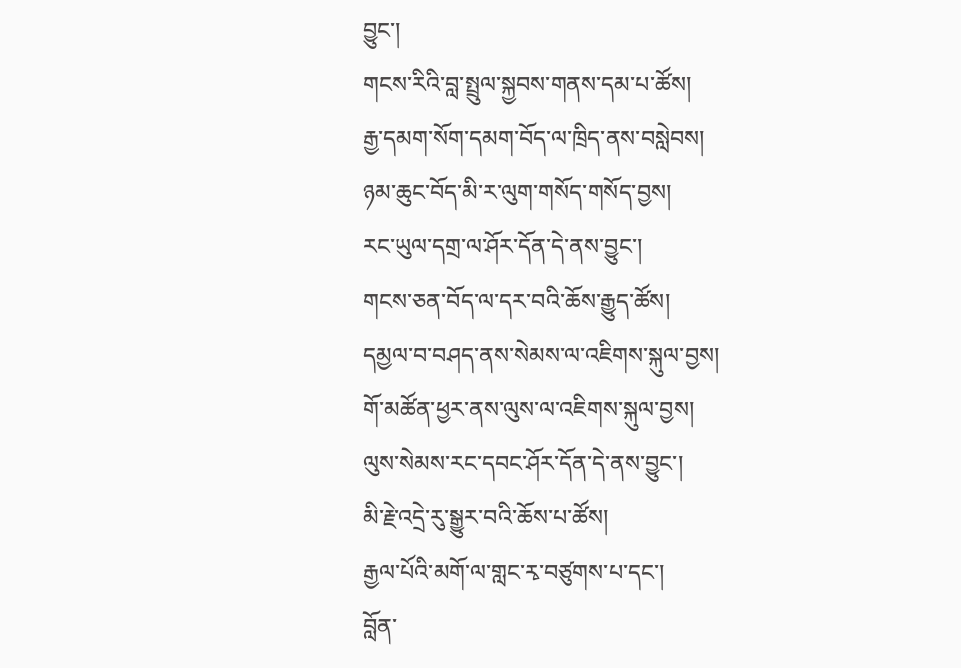བྱུང་།
གངས་རིའི་བླ་སྤྲུལ་སྐྱབས་གནས་དམ་པ་ཚོས།
རྒྱ་དམག་སོག་དམག་བོད་ལ་ཁྲིད་ནས་བསླེབས།
ཉམ་ཆུང་བོད་མི་ར་ལུག་གསོད་གསོད་བྱས།
རང་ཡུལ་དགྲ་ལ་ཤོར་དོན་དེ་ནས་བྱུང་།
གངས་ཅན་བོད་ལ་དར་བའི་ཆོས་རྒྱུད་ཚོས།
དམྱལ་བ་བཤད་ནས་སེམས་ལ་འཇིགས་སྐུལ་བྱས།
གོ་མཚོན་ཕྱར་ནས་ལུས་ལ་འཇིགས་སྐུལ་བྱས།
ལུས་སེམས་རང་དབང་ཤོར་དོན་དེ་ནས་བྱུང་།
མི་རྗེ་འདྲེ་རུ་སྒྱུར་བའི་ཆོས་པ་ཚོས།
རྒྱལ་པོའི་མགོ་ལ་གླང་རྭ་བཙུགས་པ་དང་།
བློན་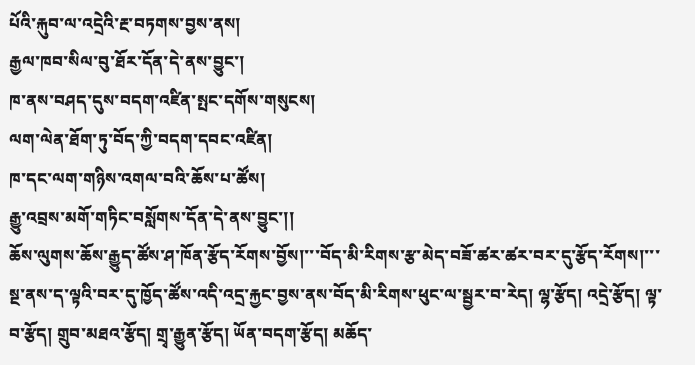པོའི་རྐུབ་ལ་འདྲེའི་རྔ་བཏགས་བྱས་ནས།
རྒྱལ་ཁབ་སིལ་བུ་ཐོར་དོན་དེ་ནས་བྱུང་།
ཁ་ནས་བཤད་དུས་བདག་འཛིན་སྤང་དགོས་གསུངས།
ལག་ལེན་ཐོག་ཏུ་བོད་ཀྱི་བདག་དབང་འཛིན།
ཁ་དང་ལག་གཉིས་འགལ་བའི་ཆོས་པ་ཚོས།
རྒྱུ་འབྲས་མགོ་གཏིང་བསློགས་དོན་དེ་ནས་བྱུང་།།
ཆོས་ལུགས་ཆོས་རྒྱུད་ཚོས་ཤ་ཁོན་རྩོད་རོགས་བྱོས།་་་བོད་མི་རིགས་རྩ་མེད་བཟོ་ཚར་ཚར་བར་དུ་རྩོད་རོགས།་་་སྔ་ནས་ད་ལྟའི་བར་དུ་ཁྱོད་ཚོས་འདི་འདྲ་རྐྱང་བྱས་ནས་བོད་མི་རིགས་ཕུང་ལ་སྦྱར་བ་རེད། ལྷ་རྩོད། འདྲེ་རྩོད། ལྟ་བ་རྩོད། གྲུབ་མཐའ་རྩོད། གྲྭ་རྒྱུན་རྩོད། ཡོན་བདག་རྩོད། མཆོད་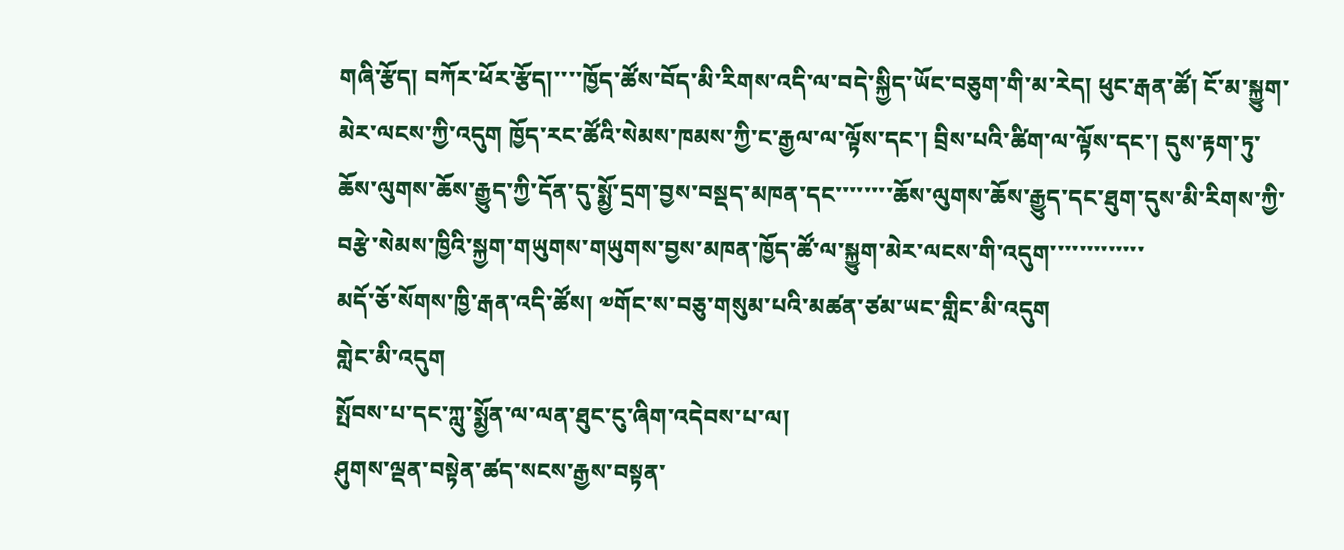གཞི་རྩོད། བཀོར་ཕོར་རྩོད།་་་་ཁྱོད་ཚོས་བོད་མི་རིགས་འདི་ལ་བདེ་སྐྱིད་ཡོང་བཅུག་གི་མ་རེད། ཕུང་རྒན་ཚོ། ངོ་མ་སྐྱུག་མེར་ལངས་ཀྱི་འདུག ཁྱོད་རང་ཚོའི་སེམས་ཁམས་ཀྱི་ང་རྒྱལ་ལ་ལྟོས་དང་། བྲིས་པའི་ཚིག་ལ་ལྟོས་དང་། དུས་རྟག་ཏུ་ཆོས་ལུགས་ཆོས་རྒྱུད་ཀྱི་དོན་དུ་སྨྱོ་དྲག་བྱས་བསྡད་མཁན་དང་་་་་་་་ཆོས་ལུགས་ཆོས་རྒྱུད་དང་ཐུག་དུས་མི་རིགས་ཀྱི་བརྩེ་སེམས་ཁྱིའི་སྐྱག་གཡུགས་གཡུགས་བྱས་མཁན་ཁྱོད་ཚོ་ལ་སྐྱུག་མེར་ལངས་གི་འདུག་་་་་་་་་་་་་
མདོ་ཅོ་སོགས་ཁྱི་རྒན་འདི་ཚོས། ༧གོང་ས་བཅུ་གསུམ་པའི་མཚན་ཙམ་ཡང་གླིང་མི་འདུག
གླེང་མི་འདུག
སྤོབས་པ་དང་ཀླུ་སྨྱོན་ལ་ལན་ཐུང་ངུ་ཞིག་འདེབས་པ་ལ།
ཤུགས་ལྡན་བསྟེན་ཚད་སངས་རྒྱས་བསྟན་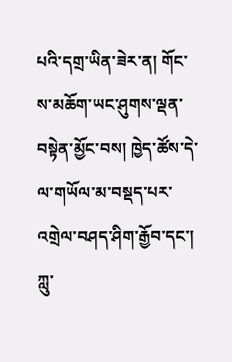པའི་དགྲ་ཡིན་ཟེར་ན། གོང་ས་མཆོག་ཡང་ཤུགས་ལྡན་བསྟེན་མྱོང་བས། ཁྱེད་ཚོས་དེ་ལ་གཡོལ་མ་བསྡད་པར་འགྲེལ་བཤད་ཤིག་རྒྱོབ་དང་། ཀླུ་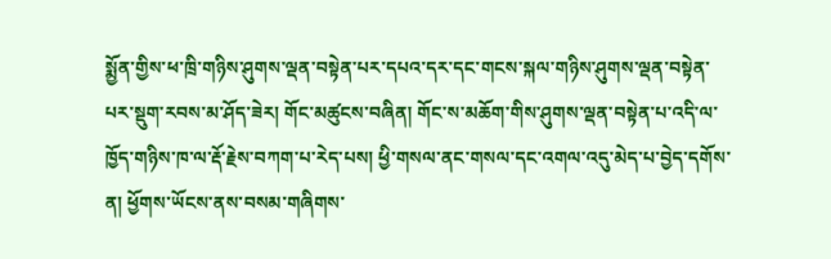སྨྱོན་གྱིས་ཕ་ཁྲི་གཉིས་ཤུགས་ལྡན་བསྟེན་པར་དཔའ་དར་དང་གངས་སྐལ་གཉིས་ཤུགས་ལྡན་བསྟེན་པར་སྡུག་རབས་མ་ཤོད་ཟེར། གོང་མཚུངས་བཞིན། གོང་ས་མཆོག་གིས་ཤུགས་ལྡན་བསྟེན་པ་འདི་ལ་ཁྱོད་གཉིས་ཁ་ལ་རྡོ་རྗེས་བཀག་པ་རེད་པས། ཕྱི་གསལ་ནང་གསལ་དང་འགལ་འདུ་མེད་པ་བྱེད་དགོས་ན། ཕྱོགས་ཡོངས་ནས་བསམ་གཞིགས་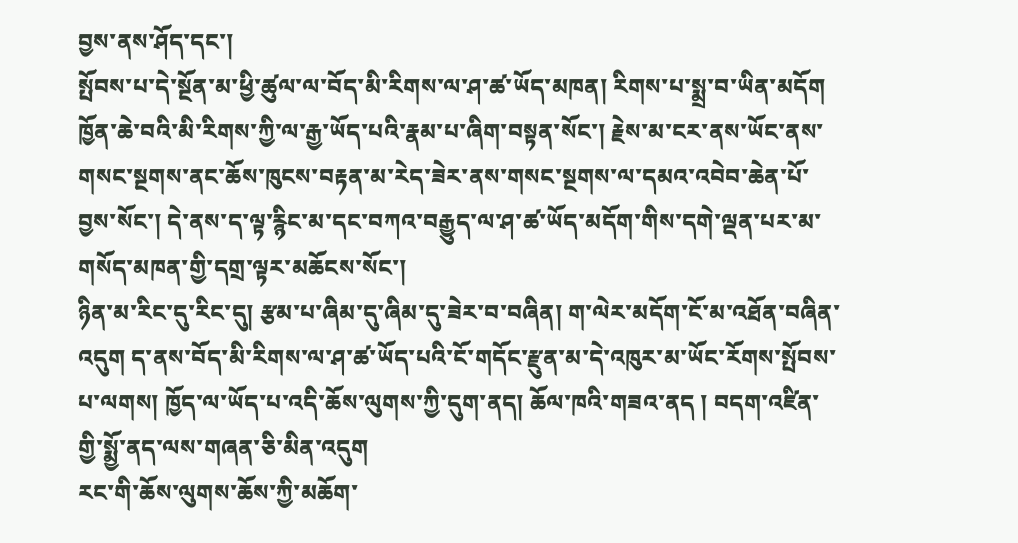བྱས་ནས་ཤོད་དང་།
སྤོབས་པ་དེ་སྔོན་མ་ཕྱི་ཚུལ་ལ་བོད་མི་རིགས་ལ་ཤ་ཚ་ཡོད་མཁན། རིགས་པ་སྨྲ་བ་ཡིན་མདོག ཁྱོན་ཆེ་བའི་མི་རིགས་ཀྱི་ལ་རྒྱ་ཡོད་པའི་རྣམ་པ་ཞིག་བསྟན་སོང་། རྗེས་མ་ངར་ནས་ཡོང་ནས་གསང་སྔགས་ནང་ཆོས་ཁུངས་བརྟན་མ་རེད་ཟེར་ནས་གསང་སྔགས་ལ་དམའ་འབེབ་ཆེན་པོ་བྱས་སོང་། དེ་ནས་ད་ལྟ་རྙིང་མ་དང་བཀའ་བརྒྱུད་ལ་ཤ་ཚ་ཡོད་མདོག་གིས་དགེ་ལྡན་པར་མ་གསོད་མཁན་གྱི་དགྲ་ལྟར་མཆོངས་སོང་།
ཉིན་མ་རིང་དུ་རིང་དུ། རྩམ་པ་ཞིམ་དུ་ཞིམ་དུ་ཟེར་བ་བཞིན། ག་ལེར་མདོག་ངོ་མ་འཐོན་བཞིན་འདུག ད་ནས་བོད་མི་རིགས་ལ་ཤ་ཚ་ཡོད་པའི་ངོ་གདོང་རྫུན་མ་དེ་འཁུར་མ་ཡོང་རོགས་སྤོབས་པ་ལགས། ཁྱོད་ལ་ཡོད་པ་འདི་ཆོས་ལུགས་ཀྱི་དུག་ནད། ཆོལ་ཁའི་གཟའ་ནད ། བདག་འཛིན་གྱི་སྨྱོ་ནད་ལས་གཞན་ཅི་མིན་འདུག
རང་གི་ཆོས་ལུགས་ཆོས་ཀྱི་མཆོག་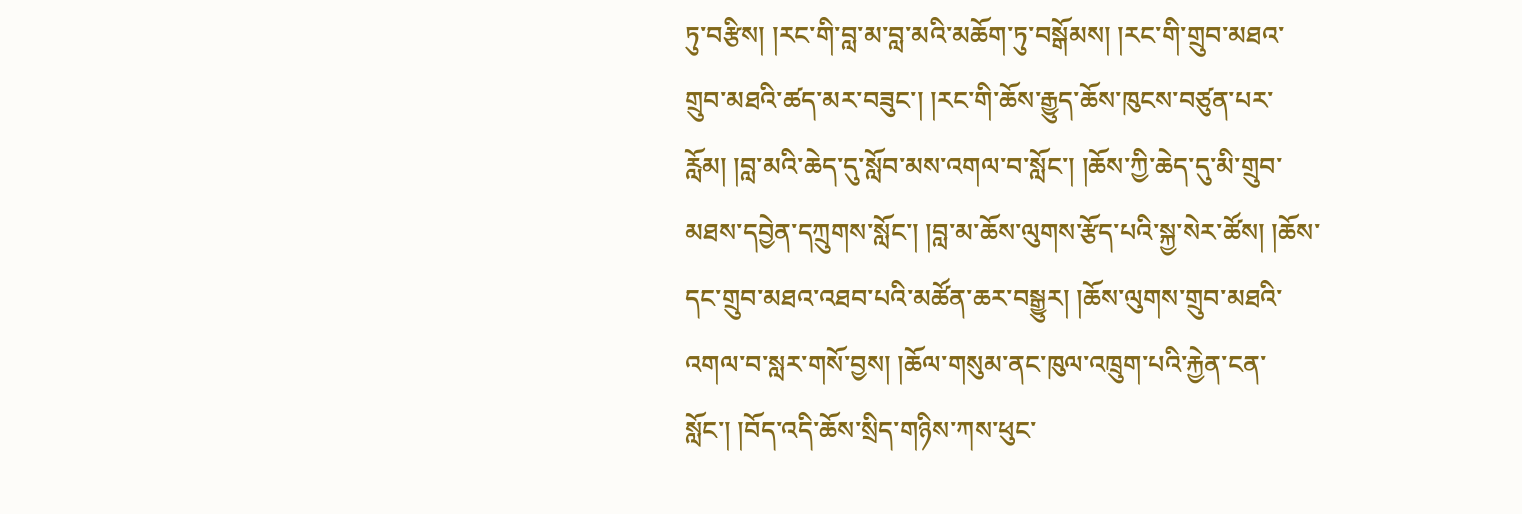ཏུ་བརྩིས། །རང་གི་བླ་མ་བླ་མའི་མཆོག་ཏུ་བསྒོམས། །རང་གི་གྲུབ་མཐའ་གྲུབ་མཐའི་ཚད་མར་བཟུང་། །རང་གི་ཆོས་རྒྱུད་ཆོས་ཁུངས་བཙུན་པར་རློམ། །བླ་མའི་ཆེད་དུ་སློབ་མས་འགལ་བ་སློང་། །ཆོས་ཀྱི་ཆེད་དུ་མི་གྲུབ་མཐས་དབྱེན་དཀྲུགས་སློང་། །བླ་མ་ཆོས་ལུགས་རྩོད་པའི་སྐྱ་སེར་ཚོས། །ཆོས་དང་གྲུབ་མཐའ་འཐབ་པའི་མཚོན་ཆར་བསྒྱུར། །ཆོས་ལུགས་གྲུབ་མཐའི་འགལ་བ་སླར་གསོ་བྱས། །ཆོལ་གསུམ་ནང་ཁུལ་འཁྲུག་པའི་རྐྱེན་ངན་སློང་། །བོད་འདི་ཆོས་སྲིད་གཉིས་ཀས་ཕུང་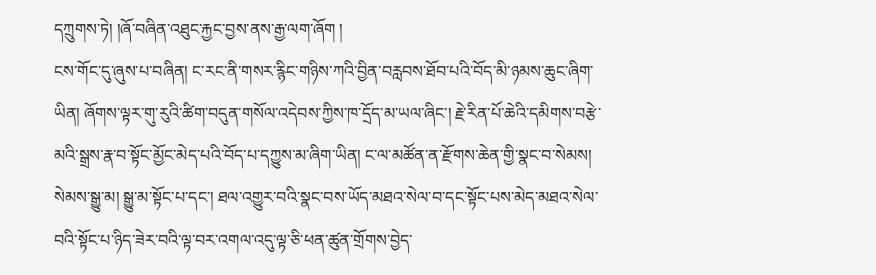དཀྲུགས་ཏེ། །ཞོ་བཞིན་འཐུང་རྐྱང་བྱས་ནས་རྒྱ་ལག་ཞོག །
ངས་གོང་དུ་ཞུས་པ་བཞིན། ང་རང་ནི་གསར་རྙིང་གཉིས་ཀའི་བྱིན་བརླབས་ཐོབ་པའི་བོད་མི་ཉམས་ཆུང་ཞིག་ཡིན། ཞོགས་ལྟར་གུ་རུའི་ཚིག་བདུན་གསོལ་འདེབས་ཀྱིས་ཁ་དྲོད་མ་ཡལ་ཞིང་། རྗེ་རིན་པོ་ཆེའི་དམིགས་བརྩེ་མའི་སྒྲས་རྣ་བ་སྟོང་མྱོང་མེད་པའི་བོད་པ་དཀྱུས་མ་ཞིག་ཡིན། ང་ལ་མཚོན་ན་རྫོགས་ཆེན་གྱི་སྣང་བ་སེམས། སེམས་སྒྱུ་མ། སྒྱུ་མ་སྟོང་པ་དང་། ཐལ་འགྱུར་བའི་སྣང་བས་ཡོད་མཐའ་སེལ་བ་དང་སྟོང་པས་མེད་མཐའ་སེལ་བའི་སྟོང་པ་ཉིད་ཟེར་བའི་ལྟ་བར་འགལ་འདུ་ལྟ་ཅི་ཕན་ཚུན་གྲོགས་བྱེད་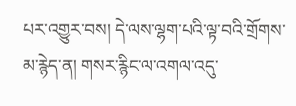པར་འགྱུར་བས། དེ་ལས་ལྷག་པའི་ལྟ་བའི་གྲོགས་མ་རྙེད་ན། གསར་རྙིང་ལ་འགལ་འདུ་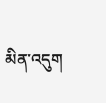མིན་འདུག